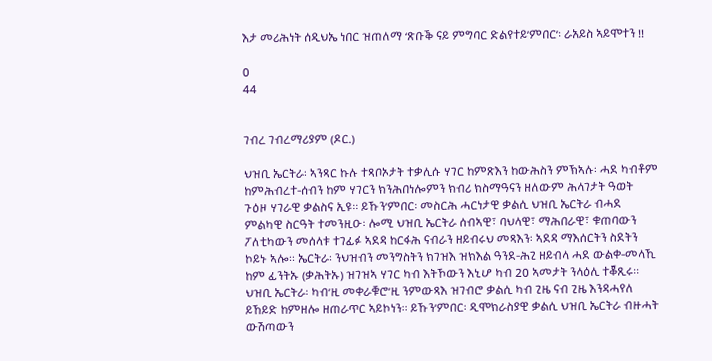እታ መሪሕነት ሰዲህኤ ነበር ዝጠለማ ‘ጽቡቕ ናይ ምግባር ድልየተይ’ምበር’፡ ራአይስ ኣይሞተን !!

0
44


ገብረ ገብረማሪያም (ዶር.)

ህዝቢ ኤርትራ፡ ኣንጻር ኩሉ ተጻቦኦታት ተቃሊሱ ሃገር ከምጽእን ከውሕስን ምኽኣሉ፡ ሓደ ካብቶም ከምሕብረተ-ሰብን ከም ሃገርን ክንሕበነሎምን ክብሪ ክስማዓናን ዘለውም ሕላገታት ዓወት ጉዕዞ ሃገራዊ ቃልስና ኢዩ። ይኹን’ምበር፡ መስርሕ ሓርነታዊ ቃልሲ ህዝቢ ኤርትራ ብሓደ ምልካዊ ስርዓት ተመንዚዑ፡ ሎሚ ህዝቢ ኤርትራ ሰብኣዊ፣ ባህላዊ፣ ማሕበራዊ፣ ቁጠባውን ፖለቲካውን መሰላቱ ተገፊፉ ኣደዳ ከርፋሕ ናብራን ዘይብሩህ መጻእን፡ ኣደዳ ማእሰርትን ስደትን ኮይኑ ኣሎ። ኤርትራ፡ ንህዝብን መንግስትን ክገዝእ ዝክእል ዓንደ-ሕጊ ዘይብላ ሓደ ውልቀ-መላኺ ከም ፊንትኡ (ቃሕትኡ) ዝገዝኣ ሃገር ካብ እትኾውን እኒሆ ካብ 20 ኣመታት ንላዕሊ ተቖጺሩ። ህዝቢ ኤርትራ፡ ካብ’ዚ መቀራቑሮ’ዚ ንምውጻእ ዝገብሮ ቃልሲ ካብ ጊዜ ናብ ጊዜ እንዳሓየለ ይኸይድ ከምዘሎ ዘጠራጥር ኣይኮነን። ይኹን’ምበር፡ ዲሞክራስያዊ ቃልሲ ህዝቢ ኤርትራ ብዙሓት ውሽጣውን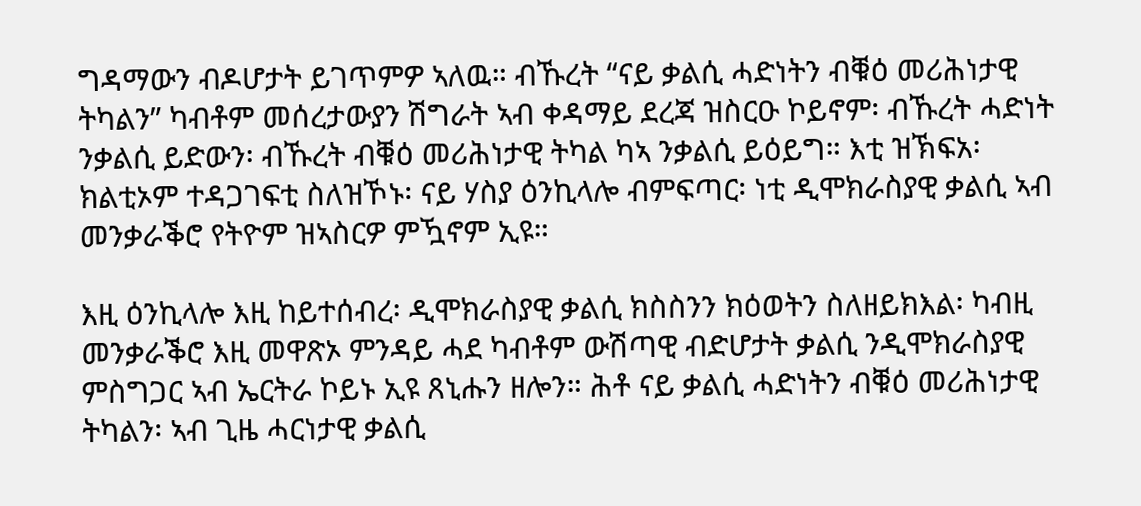ግዳማውን ብዶሆታት ይገጥምዎ ኣለዉ። ብኹረት “ናይ ቃልሲ ሓድነትን ብቑዕ መሪሕነታዊ ትካልን” ካብቶም መሰረታውያን ሽግራት ኣብ ቀዳማይ ደረጃ ዝስርዑ ኮይኖም፡ ብኹረት ሓድነት ንቃልሲ ይድውን፡ ብኹረት ብቑዕ መሪሕነታዊ ትካል ካኣ ንቃልሲ ይዕይግ። እቲ ዝኽፍአ፡ ክልቲኦም ተዳጋገፍቲ ስለዝኾኑ፡ ናይ ሃስያ ዕንኪላሎ ብምፍጣር፡ ነቲ ዲሞክራስያዊ ቃልሲ ኣብ መንቃራቕሮ የትዮም ዝኣስርዎ ምዃኖም ኢዩ።

እዚ ዕንኪላሎ እዚ ከይተሰብረ፡ ዲሞክራስያዊ ቃልሲ ክስስንን ክዕወትን ስለዘይክእል፡ ካብዚ መንቃራቕሮ እዚ መዋጽኦ ምንዳይ ሓደ ካብቶም ውሽጣዊ ብድሆታት ቃልሲ ንዲሞክራስያዊ ምስግጋር ኣብ ኤርትራ ኮይኑ ኢዩ ጸኒሑን ዘሎን። ሕቶ ናይ ቃልሲ ሓድነትን ብቑዕ መሪሕነታዊ ትካልን፡ ኣብ ጊዜ ሓርነታዊ ቃልሲ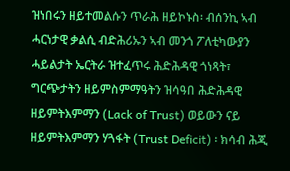ዝነበሩን ዘይተመልሱን ጥራሕ ዘይኮኑስ፡ ብሰንኪ ኣብ ሓርነታዊ ቃልሲ ብድሕሪኡን ኣብ መንጎ ፖለቲካውያን ሓይልታት ኤርትራ ዝተፈጥሩ ሕድሕዳዊ ጎነጻት፣ ግርጭታትን ዘይምስምማዓትን ዝሳዓበ ሕድሕዳዊ ዘይምትእምማን (Lack of Trust) ወይውን ናይ ዘይምትእምማን ሃጓፋት (Trust Deficit) ፡ ክሳብ ሕጂ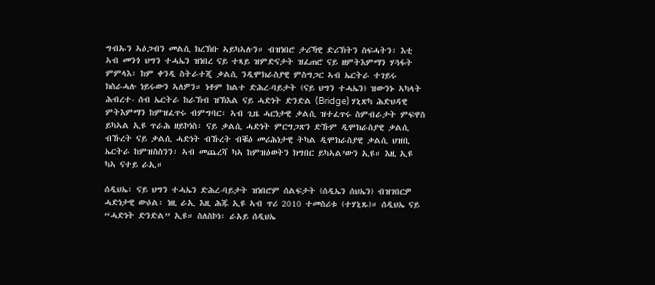ግብኡን ኣዕጋብን መልሲ ክረኽቡ ኣይካኣሉን። ብዝነበሮ ታሪኻዊ ድሪኽትን ስፍሓትን፡ እቲ ኣብ መንጎ ህግን ተሓኤን ዝነበረ ናይ ተጻይ ዝምድናታት ዝፈጠሮ ናይ ዘምትእምማን ሃጓፋት ምምላእ፡ ከም ቀንዲ ስትራተጂ ቃልሲ ንዲሞክራስያዊ ምስግጋር ኣብ ኤርትራ ተገይሩ ክስራሓሉ ነይሩውን ኣለዎን። ነቶም ክልተ ድሕረ-ባይታት (ናይ ህግን ተሓኤን) ዝውንኑ ኣካላት ሕብረተ- ሰብ ኤርትራ ከራኽብ ዝኽእል ናይ ሓድነት ድንድል (Bridge) ሃኒጽካ ሕድህዳዊ ምትእምማን ከምዝፈጥሩ ብምግባር፡ ኣብ ጊዜ ሓርነታዊ ቃልሲ ዝተፈጥሩ ስምብራታት ምፍዋስ ይካኣል ኢዩ ጥራሕ ዘይኮነስ፡ ናይ ቃልሲ ሓድነት ምርግጋጽን ድኹም ዲሞክራስያዊ ቃልሲ ብኹረት ናይ ቃልሲ ሓድነት ብኹረት ብቑዕ መሪሕነታዊ ትካል ዲሞክራስያዊ ቃልሲ ህዝቢ ኤርትራ ከምዝስስንን፡ ኣብ መጨረሻ ካኣ ከምዝዕወትን ክግበር ይካኣል’ውን ኢዩ። እዚ ኢዩ ካኣ ናተይ ራኢ።

ሰዲህኤ፡ ናይ ህግን ተሓኤን ድሕረ-ባይታት ዝነበሮም ሰልፍታት (ሰዲኤን ሰህኤን) ብዝገበርዎ ሓድነታዊ ውዕል፡ ነዚ ራኢ እዚ ሕጁ ኢዩ ኣብ ጥሪ 2010 ተመስሪቱ (ተሃኒጹ)። ሰዲህኤ ናይ “ሓድነት ድንድል” ኢዩ። ስለስኮነ፡ ራአይ ሰዲህኤ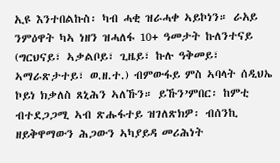ኢዩ እንተበልኩስ፡ ካብ ሓቂ ዝራሓቀ ኣይኮነን። ራአይ ንምዕዋት ካኣ ነዘን ዝሓለፋ 10+ ዓመታት ኩለንተናይ (ግርህናይ፣ ኣቃልቦይ፣ ጊዜይ፣ ኩሉ ዓቅመይ፣ ኣማራጽታተይ፣ ወ.ዘ.ተ.) ብምውፋይ ምስ ኣባላት ሰዲህኤ ኮይነ ክቃለስ ጸኒሕን ኣለኹን። ይኹን’ምበር፡ ከምቲ ብተደጋጋሚ ኣብ ጽሑፋተይ ዝገለጽክዎ፡ ብሰንኪ ዘይቅዋማውን ሕጋውን ኣካያይዳ መሪሕነት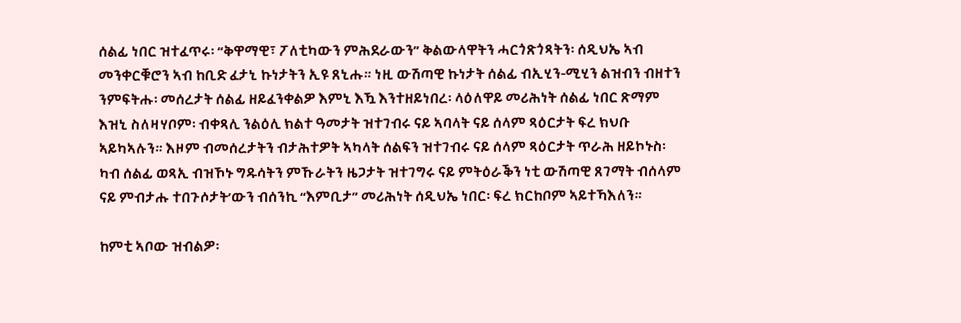ሰልፊ ነበር ዝተፈጥሩ፡ “ቅዋማዊ፣ ፖለቲካውን ምሕደራውን” ቅልውላዋትን ሓርጎጽጎጻትን፡ ሰዲህኤ ኣብ መንቀርቑሮን ኣብ ከቢድ ፈታኒ ኩነታትን ኢዩ ጸኒሑ። ነዚ ውሽጣዊ ኩነታት ሰልፊ ብኢሂን-ሚሂን ልዝብን ብዘተን ንምፍትሑ፡ መሰረታት ሰልፊ ዘይፈንቀልዎ እምኒ እዃ እንተዘይነበረ፡ ላዕለዋይ መሪሕነት ሰልፊ ነበር ጽማም እዝኒ ስለዛሃቦም፡ ብቀጻሊ ንልዕሊ ክልተ ዓመታት ዝተገብሩ ናይ ኣባላት ናይ ሰላም ጻዕርታት ፍረ ክህቡ ኣይካኣሉን። እዞም ብመሰረታትን ብታሕተዎት ኣካላት ሰልፍን ዝተገብሩ ናይ ሰላም ጻዕርታት ጥራሕ ዘይኮኑስ፡ ካብ ሰልፊ ወጻኢ ብዝኾኑ ግዱሳትን ምኹራትን ዜጋታት ዝተገግሩ ናይ ምትዕራቕን ነቲ ውሽጣዊ ጸገማት ብሰላም ናይ ምብታሑ ተበጉሶታት’ውን ብሰንኪ “እምቢታ” መሪሕነት ሰዲህኤ ነበር፡ ፍረ ክርከቦም ኣይተኻእለን።

ከምቲ ኣቦው ዝብልዎ፡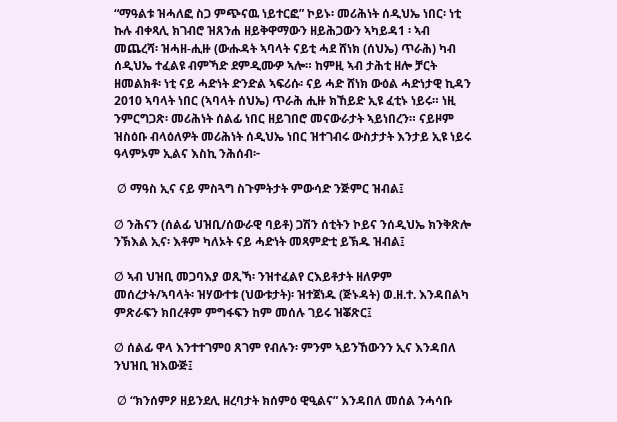“ማዓልቱ ዝሓለፎ ስጋ ምጭናዉ ነይተርፎ” ኮይኑ፡ መሪሕነት ሰዲህኤ ነበር፡ ነቲ ኩሉ ብቀጻሊ ክገብሮ ዝጸንሐ ዘይቅዋማውን ዘይሕጋውን ኣካይዳ1 ፡ ኣብ መጨረሻ፡ ዝሓዘ-ሒዙ (ውሑዳት ኣባላት ናይቲ ሓደ ሸነክ (ሰህኤ) ጥራሕ) ካብ ሰዲህኤ ተፈልዩ ብምኻድ ደምዲሙዎ ኣሎ። ከምዚ ኣብ ታሕቲ ዘሎ ቻርት ዘመልክቶ፡ ነቲ ናይ ሓድነት ድንድል ኣፍሪሱ፡ ናይ ሓድ ሸነክ ውዕል ሓድነታዊ ኪዳን 2010 ኣባላት ነበር (ኣባላት ሰህኤ) ጥራሕ ሒዙ ክኸይድ ኢዩ ፈቲኑ ነይሩ። ነዚ ንምርግጋጽ፡ መሪሕነት ሰልፊ ነበር ዘይገበሮ መናውራታት ኣይነበረን። ናይዞም ዝስዕቡ ብላዕለዎት መሪሕነት ሰዲህኤ ነበር ዝተገብሩ ውስታታት እንታይ ኢዩ ነይሩ ዓላምኦም ኢልና እስኪ ንሕሰብ፦

 Ø ማዓስ ኢና ናይ ምስጓግ ስጉምትታት ምውሳድ ንጅምር ዝብል፤

Ø ንሕናን (ሰልፊ ህዝቢ/ሰውራዊ ባይቶ) ጋሽን ሰቲትን ኮይና ንሰዲህኤ ክንቅጽሎ ንኽእል ኢና፡ እቶም ካለኦት ናይ ሓድነት መጻምድቲ ይኽዱ ዝብል፤

Ø ኣብ ህዝቢ መጋባእያ ወጺኻ፡ ንዝተፈልየ ርእይቶታት ዘለዎም መሰረታት/ኣባላት፡ ዝሃውተቱ (ህውቱታት)፡ ዝተጀነዱ (ጅኑዳት) ወ.ዘ.ተ. እንዳበልካ ምጽራፍን ክበረቶም ምግፋፍን ከም መሰሉ ገይሩ ዝቖጽር፤

Ø ሰልፊ ዋላ እንተተገምዐ ጸገም የብሉን፡ ምንም ኣይንኸውንን ኢና እንዳበለ ንህዝቢ ዝእውጅ፤

 Ø “ክንሰምዖ ዘይንደሊ ዘረባታት ክሰምዕ ዊዒልና” እንዳበለ መሰል ንሓሳቡ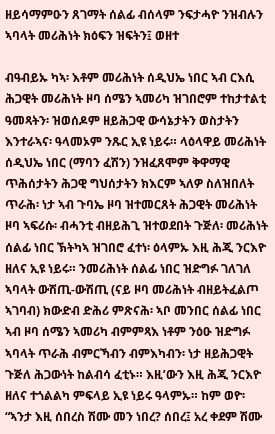ዘይሳማምዑን ጸገማት ሰልፊ ብሰላም ንፍታሓዮ ንዝብሉን ኣባላት መሪሕነት ክዕፍን ዝፍትን፤ ወዘተ

ብዓብይኡ ካኣ፡ እቶም መሪሕነት ሰዲህኤ ነበር ኣብ ርእሲ ሕጋዊት መሪሕነት ዞባ ሰሜን ኣመሪካ ዝገበሮም ተከታተልቲ ዓመጻትን፡ ዝወሰዶም ዘይሕጋዊ ውሳኔታትን ወስታትን እንተራኣና፡ ዓላመኦም ንጹር ኢዩ ነይሩ። ላዕላዋይ መሪሕነት ሰዲህኤ ነበር (ማባን ፈሽን) ንዝፈጸሞም ቅዋማዊ ጥሕሰታትን ሕጋዊ ግህሰታትን ክእርም ኣለዎ ስለዝበለት ጥራሕ፡ ነታ ኣብ ጉባኤ ዞባ ዝተመርጸት ሕጋዊት መሪሕነት ዞባ ኣፍሪሱ፡ ብሓንቲ ብዘይሕጊ ዝተወደበት ጉጅለ፡ መሪሕነት ሰልፊ ነበር ኽትካኣ ዝገበሮ ፈተነ፡ ዕላምኡ እዚ ሕጂ ንርእዮ ዘለና ኢዩ ነይሩ። ንመሪሕነት ሰልፊ ነበር ዝድግፉ ገለገለ ኣባላት ውሽጢ-ውሽጢ (ናይ ዞባ መሪሕነት ብዘይትፈልጦ ኣገባብ) ክውድብ ድሕሪ ምጽናሕ፡ ኣቦ መንበር ሰልፊ ነበር ኣብ ዞባ ሰሜን ኣመሪካ ብምምጻእ ነቶም ንዕዑ ዝድግፉ ኣባላት ጥራሕ ብምርኻብን ብምእካብን፡ ነታ ዘይሕጋዊት ጉጅለ ሕጋውነት ከልብሳ ፈቲኑ። እዚ’ውን እዚ ሕጂ ንርእዮ ዘለና ተጎልልካ ምፍላይ ኢዩ ነይሩ ዓላምኡ። ከም ወዮ፡ “ኣንታ እዚ ሰበረስ ሽሙ መን ነበረ? ሰበረ፤ አረ ቀደም ሽሙ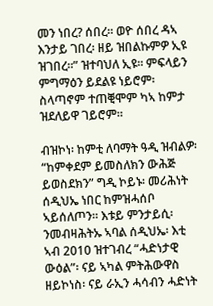መን ነበረ? ሰበረ። ወዮ ሰበረ ዳኣ እንታይ ገበረ፡ ዘይ ዝበልኩምዎ ኢዩ ዝገበረ።” ዝተባህለ ኢዩ። ምፍላይን ምግማዕን ይደልዩ ነይሮም፡ ስላጣኖም ተጠቒሞም ካኣ ከምታ ዝደለይዋ ገይሮም።

ብዝኮነ፡ ከምቲ ለባማት ዓዲ ዝብልዎ፡ “ከምቀደም ይመስለክን ውሕጅ ይወስደክን” ግዲ ኮይኑ፡ መሪሕነት ሰዲህኤ ነበር ከምዝሓሰቦ ኣይሰለጦን። እቱይ ምንታይሲ፡ ንመብዛሕትኡ ኣባል ሰዲህኤ፡ እቲ ኣብ 2010 ዝተገብረ “ሓድነታዊ ውዕል”፡ ናይ ኣካል ምትሕውዋስ ዘይኮነስ፡ ናይ ራኢን ሓሳብን ሓድነት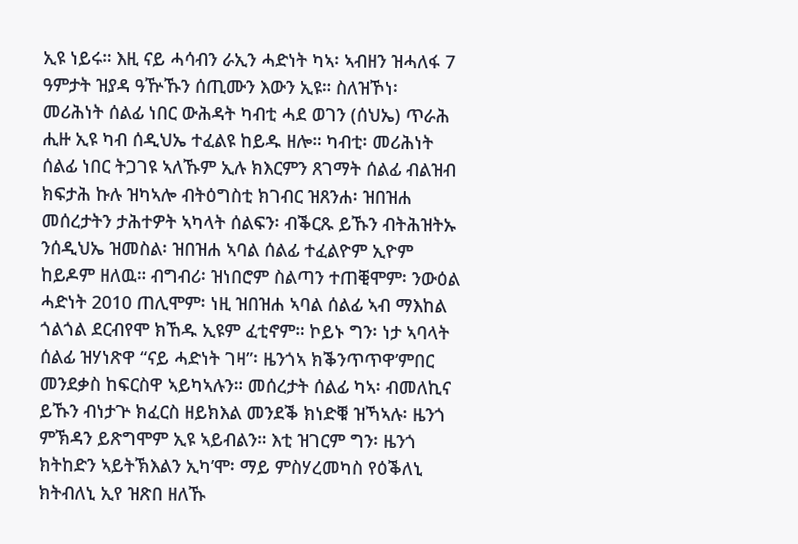ኢዩ ነይሩ። እዚ ናይ ሓሳብን ራኢን ሓድነት ካኣ፡ ኣብዘን ዝሓለፋ 7 ዓምታት ዝያዳ ዓዅኹን ሰጢሙን እውን ኢዩ። ስለዝኾነ፡ መሪሕነት ሰልፊ ነበር ውሕዳት ካብቲ ሓደ ወገን (ሰህኤ) ጥራሕ  ሒዙ ኢዩ ካብ ሰዲህኤ ተፈልዩ ከይዱ ዘሎ። ካብቲ፡ መሪሕነት ሰልፊ ነበር ትጋገዩ ኣለኹም ኢሉ ክእርምን ጸገማት ሰልፊ ብልዝብ ክፍታሕ ኩሉ ዝካኣሎ ብትዕግስቲ ክገብር ዝጸንሐ፡ ዝበዝሐ መሰረታትን ታሕተዎት ኣካላት ሰልፍን፡ ብቕርጹ ይኹን ብትሕዝትኡ ንሰዲህኤ ዝመስል፡ ዝበዝሐ ኣባል ሰልፊ ተፈልዮም ኢዮም ከይዶም ዘለዉ። ብግብሪ፡ ዝነበሮም ስልጣን ተጠቒሞም፡ ንውዕል ሓድነት 2010 ጠሊሞም፡ ነዚ ዝበዝሐ ኣባል ሰልፊ ኣብ ማእከል ጎልጎል ደርብየሞ ክኸዱ ኢዩም ፈቲኖም። ኮይኑ ግን፡ ነታ ኣባላት ሰልፊ ዝሃነጽዋ “ናይ ሓድነት ገዛ”፡ ዜንጎኣ ክቕንጥጥዋ’ምበር መንደቃስ ከፍርስዋ ኣይካኣሉን። መሰረታት ሰልፊ ካኣ፡ ብመለኪና ይኹን ብነታጕ ክፈርስ ዘይክእል መንደቕ ክነድቑ ዝኻኣሉ፡ ዜንጎ ምኽዳን ይጽግሞም ኢዩ ኣይብልን። እቲ ዝገርም ግን፡ ዜንጎ ክትከድን ኣይትኽእልን ኢካ’ሞ፡ ማይ ምስሃረመካስ የዕቕለኒ ክትብለኒ ኢየ ዝጽበ ዘለኹ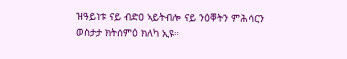ዝዓይነቱ ናይ ብድዐ ኣይትብሎ ናይ ንዕቐትን ምሕሳርን ወስታታ ክትሰምዕ ክለካ ኢዩ።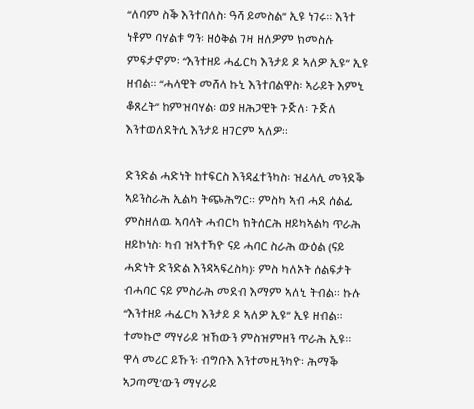“ለባም ስቕ እንተበለስ፡ ዓሻ ይመስል” ኢዩ ነገሩ። እንተ ነቶም ባሃልቱ ግን፡ ዘዕቅል ገዛ ዘለዎም ክመስሉ ምፍታኖም፡ “እንተዘይ ሓፊርካ እንታይ ዶ ኣለዎ ኢዩ” ኢዩ ዘብል። “ሓላዊት መሸላ ኩኒ እንተበልዋስ፡ ኣራይት እምኒ ቆጸረት” ከምዝባሃል፡ ወያ ዘሕጋዊት ጉጅለ፡ ጉጅለ እንተወለደትሲ እንታይ ዘገርም ኣለዎ።

ድንድል ሓድነት ከተፍርስ እንዳፈተንካስ፡ ዝፈላሊ መንደቕ ኣይንስራሕ ኢልካ ትጭሕግር። ምስካ ኣብ ሓደ ሰልፊ ምስዘለዉ ኣባላት ሓብርካ ክትሰርሕ ዘይካኣልካ ጥራሕ ዘይኮነስ፡ ካብ ዝኣተኻዮ ናይ ሓባር ስራሕ ውዕል (ናይ ሓድነት ድንድል እንዳኣፍረስካ)፡ ምስ ካለኦት ሰልፍታት ብሓባር ናይ ምስራሕ መደብ እማም ኣለኒ ትብል። ኩሉ “እንተዘይ ሓፊርካ እንታይ ዶ ኣለዎ ኢዩ” ኢዩ ዘብል። ተመኩሮ ማሃራይ ዝኸውን ምስዝምዘን ጥራሕ ኢዩ። ዋላ መሪር ይኹን፡ ብግቡእ እንተመዚንካዮ፡ ሕማቕ ኣጋጣሚ’ውን ማሃራይ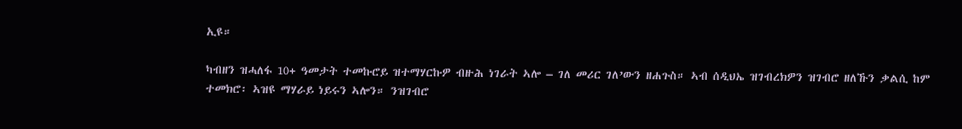ኢዩ።

ካብዘን ዝሓለፋ 10+ ዓመታት ተመኩሮይ ዝተማሃርኩዎ ብዙሕ ነገራት ኣሎ – ገለ መሪር ገለ’ውን ዘሐጉስ። ኣብ ሰዲህኤ ዝገብረክዎን ዝገብሮ ዘለኹን ቃልሲ ከም ተመክሮ፡ ኣዝዩ ማሃራይ ነይሩን ኣሎን። ንዝገብሮ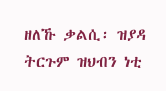ዘለኹ ቃልሲ፡ ዝያዳ ትርጉም ዝህብን ነቲ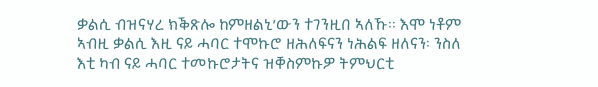ቃልሲ ብዝናሃረ ክቕጽሎ ከምዘልኒ’ውን ተገንዚበ ኣለኹ። እሞ ነቶም ኣብዚ ቃልሲ እዚ ናይ ሓባር ተሞኩሮ ዘሕለፍናን ነሕልፍ ዘለናን፡ ንስለ እቲ ካብ ናይ ሓባር ተመኩሮታትና ዝቐስምኩዎ ትምህርቲ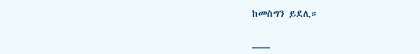ከመስግን ይደሊ።

___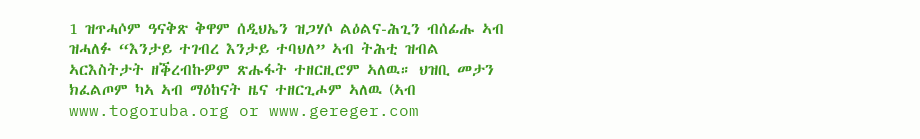1 ዝጥሓሶም ዓናቅጽ ቅዋም ሰዲህኤን ዝጋሃሶ ልዕልና-ሕጊን ብሰፊሑ ኣብ ዝሓለፉ “እንታይ ተገብረ እንታይ ተባህለ” ኣብ ትሕቲ ዝብል ኣርእስትታት ዘቕረብኩዎም ጽሑፋት ተዘርዚሮም ኣለዉ። ህዝቢ መታን ክፈልጦም ካኣ ኣብ ማዕከናት ዜና ተዘርጊሖም ኣለዉ (ኣብ www.togoruba.org or www.gereger.com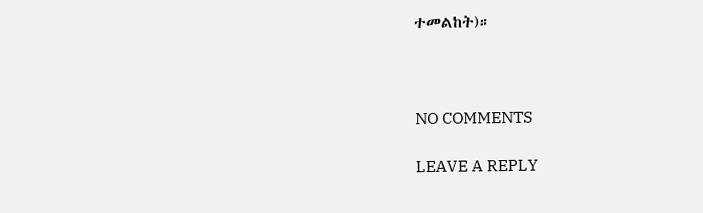ተመልከት)።



NO COMMENTS

LEAVE A REPLY